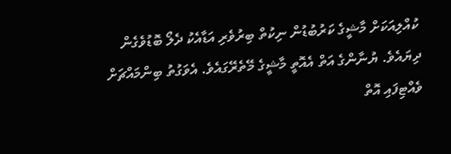ކުއްލިއަކަށް މާޝީގެ ކަރުބުޑުން ނިކުތް ބިރުވެރި އަޑާއެކު ދެލޯ ބޮޑުވެގެން ދިޔައެވެ. ޔުނާންގެ އަތް އެއޮތީ މާޝީގެ މޭތެރޭގައެވެ. އެވަގުތު ބިންމައްޗަށް ވެއްޓިފައި އޮތް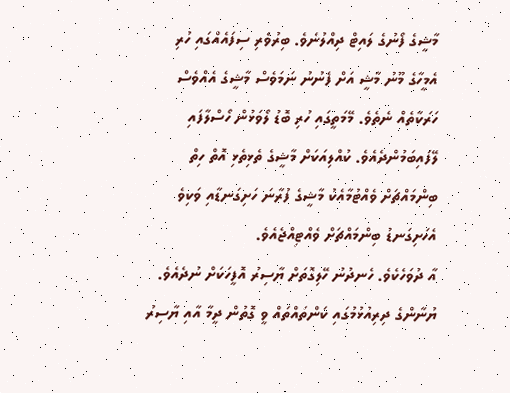މާޝީގެ ފޯނުގެ ލައިޓް ދިއްލުނެވެ. ބިރުވެރި ސިފައެއްގައި ހުރި އެމީހާގެ މޫނު މާޝީ އަށް ފެނުނު ނަމަވެސް މާޝީގެ އެއްވެސް ހަރަކާތެއް ނެތެވެ. މޭމަތީގައި ހުރި ބޮޑު ލޯވަޅުން ހޯސްލާފައި ލޭފައިބަމުންދެއެވެ. ކުއްލިއަކަށް މާޝީގެ ތެޅިތެޅި އޮތް ހިތް ބިންމައްޗަށް ވެއްޓުމާއެކު މާޝީގެ ފުރާނަ ހަށިގަނޑާއި ވަކިވެ އެހަށިގަނޑު ބިންމައްޗަށް ވެއްޓިއްޖެއެވެ.
އާ ދުވަހެކެވެ. ހެނދުނު ހޭލިގޮތަށް ޔާސިރު އޮފީހަކަށް ނުދެއެވެ. ޔުނާންގެ ދިރިއުޅުމުގައި ކަންތައްތައް ވީ ގޮތުން ދީމާ އާއި ޔާސިރު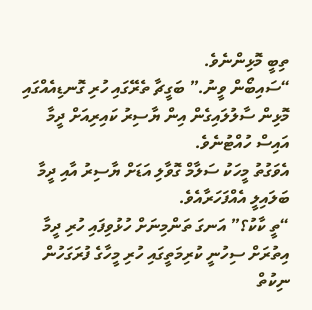ތިބީ މޮޅިންނެވެ.
“ސައިބޯން ވީނު.” ބަގީޗާ ތެރޭގައި ހުރި ގޮނޑިއެއްގައި މޮޅިން ސާލުލައިގެން އިން ޔާސިރު ކައިރިއަށް ދީމާ އައިސް ހުއްޓުނެވެ.
އެވަގުތު މީހަކު ސަލާމް ގޮވާލި އަޑަށް ޔާސިރު އާއި ދީމާ ބަލައިލީ އެއްފަހަރާއެވެ.
“ތީ ކާކު؟” އަނގަ ތަންމިނަށް ހުޅުވިފައި ހުރި ދީމާ އިތުރަށް ސިހުނީ ކުރިމަތީގައި ހުރި މީހާގެ ފުރަގަހުން ނިކުތް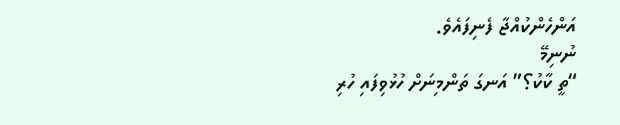އަންހެންކުއްޖާ ފެނިފައެވެ.
ނުނިމޭ
“ތީ ކާކު؟” އަނގަ ތަންމިނަށް ހުޅުވިފައި ހުރި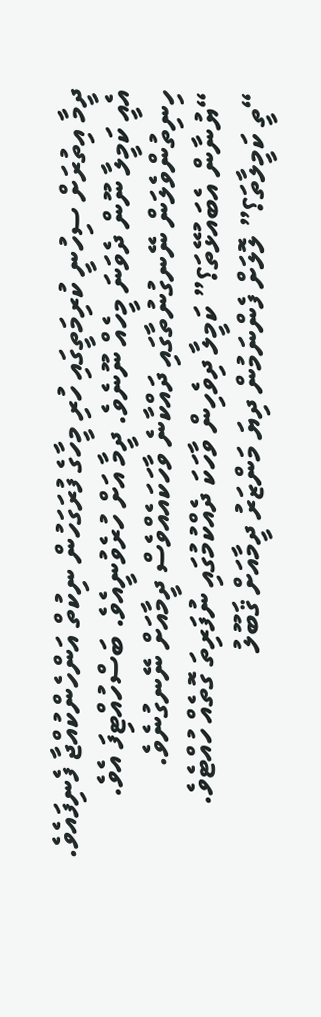ދީމާ އިތުރަށް ސިހުނީ ކުރިމަތީގައި ހުރި މީހާގެ ފުރަގަހުން ނިކުތް އަންހެންކުއްޖާ ފެނިފައެވެ.
އެއީ ކަމީލާ ނޫން ދެވަނަ މީހެއް ނޫނެވެ. ދީމާ އަށް ހުރެވުނީއެވެ. ބަސްހުއްޓިފަ އެވެ. ހިނިތުންވެލަން ނޭނގުނުތާގައި ދައްކާނެ ވާހަކައެއްވެސް ދީމާއަށް ނޭނގުނެވެ.
“ޔުނާން އެބައުޅޭތަ؟” ކަމީލާ ދިވެހިން ވާހަކަ ދެއްކުމުގައި ނުފަރިތަ ގޮތެއް ހުއްޓެވެ.
“ތީ ކަމީލާތަ؟” ލޮލަށް ފެންނަމުން ދިޔަ މަންޒަރު ދީމާއަށް ޤަބޫލު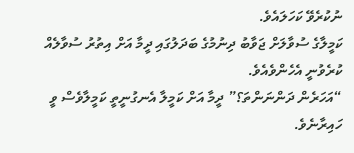ނުކުރެވޭ ކަހަލައެވެ.
ކަމީލާގެ ސުވާލަށް ޖަވާބު ދިނުމުގެ ބަދަލުގައި ދީމާ އަށް އިތުރު ސުވާލެއް ކުރެވުނީ އެހެންވެއެވެ.
“އަހަރެން ދަންނަންތަ؟” ދީމާ އަށް ކަމީލާ އެނގުނީތީ ކަމީލާވެސް ވީ ހައިރާނެވެ.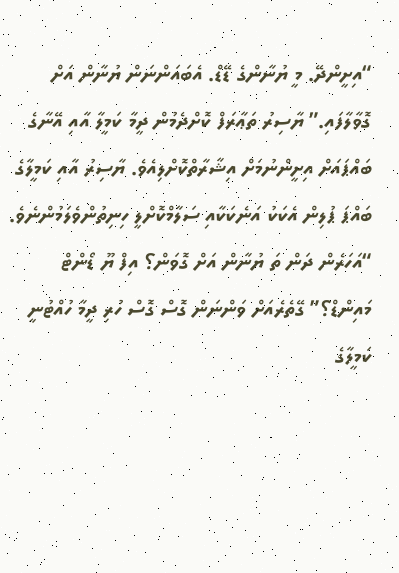“އިށީންދޭ. މީ ޔުނާންގެ ޑޭޑް. އެބައަންނަން ޔުނާން އަށް ގޮވާލާފައި.” ޔާސިރު ތަޢާރަފް ކޮށްދެމުން ދީމާ ކަމީލާ އާއި އޭނާގެ ބައްޕައަށް އިށީންނުމަށް އިޝާރާތްކޮށްލިއެވެ. ޔާސިރު އާއި ކަމީލާގެ ބައްޕަ ޕުލިން އެކަކު އަނެކަކާއި ސަލާމްކޮށްލީ ހިނިތުންވެލަމުންނެވެ.
“އަހަރެން ދަން ތަ ޔުނާން އަށް ގޮވަން؟ އިފް ޔޫ ޑޯންޓް މައިންޑް؟” ގޭތެރެއަށް ވަންނަން ގޮސް ގޮސް ހުރި ދީމާ ހުއްޓުނީ ކަމީލާގެ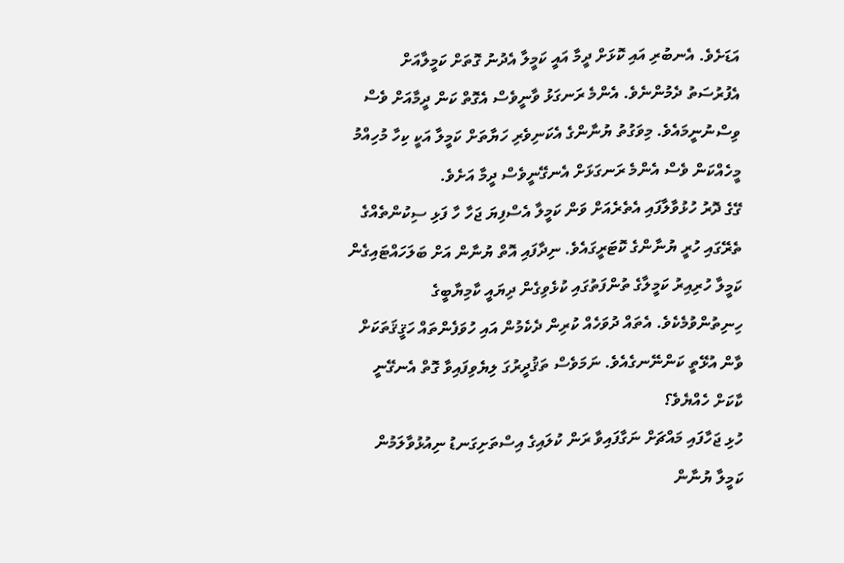އަޑަށެވެ. އެނބުރި އައި ކޮޅަށް ދީމާ އައީ ކަމީލާ އެދުނު ގޮތަށް ކަމީލާއަށް އެފުރުސަތު ދެމުންނެވެ. އެންމެ ރަނގަޅު ވާނީވެސް އެގޮތް ކަން ދީމާއަށް ވެސް ވިސްނުނީމައެވެ. މިވަގުތު ޔުނާންގެ އެކަނިވެރި ހަޔާތަށް ކަމީލާ އަކީ ކިހާ މުހިއްމު މީހެއްކަން ވެސް އެންމެ ރަނގަޅަށް އެނގޭނީވެސް ދީމާ އަށެވެ.
ގޭގެ ދޮރު ހުޅުވާލާފައި އެތެރެއަށް ވަން ކަމީލާ އެސްފިޔަ ޖަހާ ހާ ފަޅި ސިކުންތެއްގެ ތެރޭގައި ހުރީ ޔުނާންގެ ކޮޓަރީގައެވެ. ނިދާފައި އޮތް ޔުނާން އަށް ބަލަހައްޓައިގެން ކަމީލާ ހުރިއިރު ކަމީލާގެ ތުންފަތުގައި ކުޅެވިގެން ދިޔައީ ކާމިޔާބީގެ ހިނިތުންވުމެކެވެ. އެތައް ދުވަހެއް ކުރިން ދެކެމުން އައި ހުވަފެންތައް ހަޤީޤަތަކަށް ވާން އުޅޭތީ ކަންނޭނގެއެވެ. ނަމަވެސް ތަޤުދީރުގަ ލިޔެވިފައިވާ ގޮތް އެނގޭނީ ކާކަށް ހެއްޔެވެ؟
ހުޅި ޖަހާފައި މައްޗަށް ނަގާފައިވާ ރަން ކުލައިގެ އިސްތަށިގަނޑު ނިއުޅުވާލަމުން ކަމީލާ ޔުނާން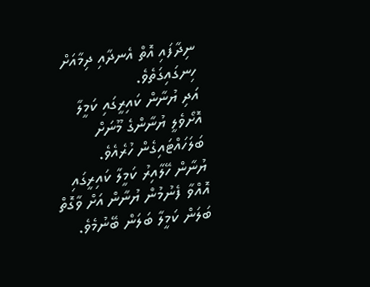ނިދާފައި އޮތް އެނދާއި ދިމާއަށް ހިނގައިގަތެވެ.
އަދި ޔުނާން ކައިރީގައި ކަމީލާ އޮށޯވެލީ ޔުނާންގެ މޫނަށް ބަލަހައްޓައިގެން ހުރެއެވެ.
ޔުނާން ހޭލާއިރު ކަމީލާ ކައިރީގައި އޮއްވާ ފެނުމުން ޔުނާން އަށް ވާގޮތް ބަލަން ކަމީލާ ބަލަން ބޭނުމެވެ.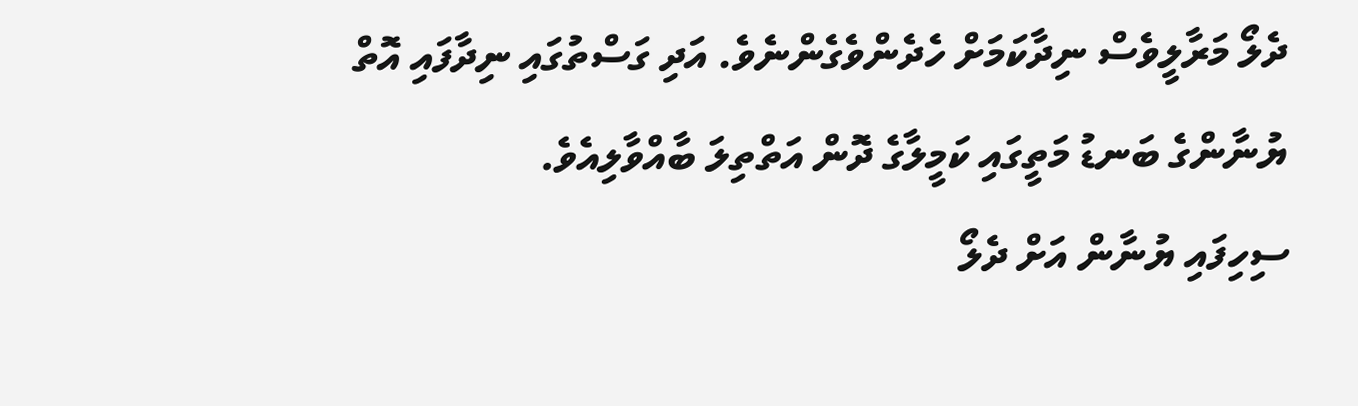ދެލޯ މަރާލީވެސް ނިދާކަމަށް ހެދެންވެގެންނެވެ. އަދި ގަސްތުގައި ނިދާފައި އޮތް ޔުނާންގެ ބަނޑު މަތީގައި ކަމީލާގެ ދޮން އަތްތިލަ ބާއްވާލިއެވެ.
ސިހިފައި ޔުނާން އަށް ދެލޯ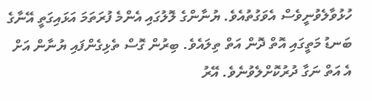ހުޅުވާލެވުނީވެސް އެވަގުތުއެވެ. ޔުނާންގެ ލޮލުގައި އެންމެ ފުރަތަމަ އަޅައިގަތީ އޭނާގެ ބަނޑު މަތީގައި އޮތް ދޮން އަތް ތިލައެވެ. ބިރުން ގޮސް ތެޅިގެންފައި ޔުނާން އަށް އެ އަތް ނަގާ ދުރުކޮށްލެވުނެވެ. އޭރު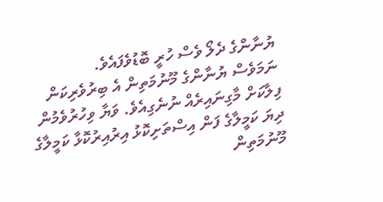ޔުނާންގެ ދެލޯ ވެސް ހުރީ ބޮޑުވެފައެވެ.
ނަމަވެސް ޔުނާންގެ މޫނުމަތިން އެ ބިރުވެރިކަން ފިލާކަށް މާގިނައިރެއް ނުނެގިއެވެ. ވަޔާ ވިހުރުވެމުން ދިޔަ ކަމީލާގެ ފަން އިސްތަށިކޮޅު އިރުއިރުކޮޅާ ކަމީލާގެ މޫނުމަތިން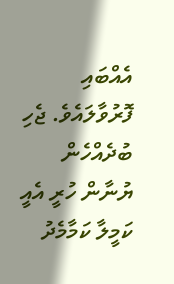އެއްބައި ފޮރުވާލައެވެ. ޖެހި ބުދެއްހެން ޔުނާން ހުރީ އެއީ ކަމީލާ ކަމާމެދު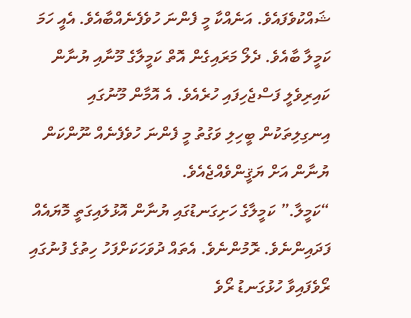ޝައްކުވެފައެވެ. އަނެއްކާ މީ ފެންނަ ހުވެފެނެއްބާއެވެ. އެއީ ހަމަ ކަމީލާ ބާއެވެ. ދެލޯ މަރައިގެން އޮތް ކަމީލާގެ މޫނާއި ޔުނާން ކައިރިވެލީ ފަސްޖެހިފައި ހުރެއެވެ. އެ އޮމާން މޫނުގައި އިނގިލިތަކުން ބީހިލި ވަގުތު މީ ފެންނަ ހުވެފެނެއް ނޫންކަން ޔުނާން އަށް ޔަޤީންވެއްޖެއެވެ.
“ކަމީލާ.” ކަމީލާގެ ހަށިގަނޑުގައި ޔުނާން އޮޅުލައިގަތީ މޮޔައެއް ފަދައިންނެވެ. ރޮމުންނެވެ. އެތައް ދުވަހަކަށްފަހު ހިތުގެ ފުނުގައި ރޯވެފައިވާ ހުޅުގަނޑު ރޯވެ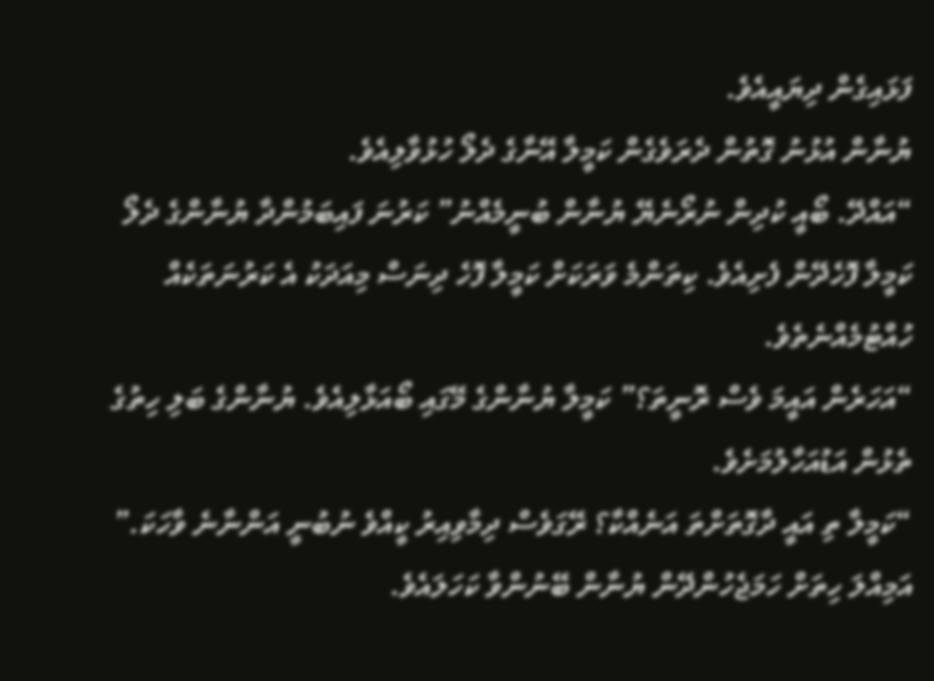ފަޅައިގެން ދިޔައީއެވެ.
ޔުނާން އުޅުނު ގޮތުން ދެރަވެގެން ކަމީލާ އޭނާގެ ދެލޯ ހުޅުވާލިއެވެ.
“އައްދޭ. ބޯއީ ކުދިން ނުރޯނެޔޭ ޔުނާން ބުނީމެއްނު” ކަރުނަ ފައިބަމުންދާ ޔުނާންގެ ދެލޯ ކަމީލާ ފޮހެދޭން ފެށިއެވެ. ކިތަންމެ ވަރަކަށް ކަމީލާ ފޮހެ ދިނަސް މިއަދަކު އެ ކަރުނަތަކެއް ހުއްޓުމެއްނެތެވެ.
“އަހަރެން އައީމަ ވެސް ރޮނީތަ؟” ކަމީލާ ޔުނާންގެ މޭގައި ބޯއަޅާލިއެވެ. ޔުނާންގެ ބަލި ހިތުގެ ތެޅުން އަޑުއަހާލުމަށެވެ.
“ކަމީލާ ތި އައީ ދާގޮތަށްތަ އަނެއްކާ؟ ރޭގަވެސް ދިމާވިއިރު ކީއްވެ ނުބުނީ އަންނާނެ ވާހަކަ.” އަމިއްލަ ހިތަށް ހަމަޖެހުންދޭން ޔުނާން ބޭނުންވާ ކަހަލައެވެ.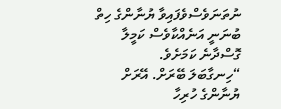ނުތަނަވެސްވެފައިވާ ޔުނާންގެ ހިތް ބުނަނީ އަނެއްކާވެސް ކަމީލާ ގޮސްދާނެ ކަމަށެވެ.
“ހިނގާބަލަ ބޭރަށް. އޭރަށް ޔުނާންގެ ހުރިހާ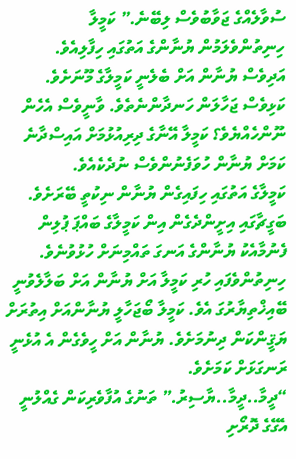ސުވާލެއްގެ ޖަވާބުވެސް ލިބޭނެ.” ކަމީލާ ހިނިތުންވެލަމުން ޔުނާންގެ އަތުގައި ހިފާލިއެވެ.
އަދިވެސް ޔުނާން އަށް ބެލެނީ ކަމީލާގެ މޫނަށެވެ. ކަޅިވެސް ޖަހާލަން ހަނދާންނެތެވެ. ވާނީވެސް އެހެން ނޫންހެއްޔެވެ؟ ކަމީލާ އޭނާގެ ދިރިއުޅުމަށް އައިސްދާނެ ކަމަށް ޔުނާން ހުވަފެނުންވެސް ނުދެކެއެވެ.
ކަމީލާގެ އަތުގައި ހިފައިގެން ޔުނާން ނިކުތީ ބޭރަށެވެ. ބަގީޗާގައި އިށީންދެގެން އިން ކަމީލާގެ ބައްޕަ ޕުލިން ފެނުމާއެކު ޔުނާންގެ އަނގަ ތައްމިނަށް ހުޅުވުނެވެ. ހިނިތުންވެފައި ހުރި ކަމީލާ އަށް ޔުނާން އަށް ބަލާލެވުނީ ބޭއިޚްތިޔާރުގަ އެވެ. ކަމީލާ ބޯޖަހާލީ ޔުނާންއަށް އިތުރަށް ޔަޤީންކަން ދިނުމަށެވެ. ޔުނާން އަށް ހީވެގެން އެ އުޅެނީ ރަނގަޅަށް ކަމަށެވެ.
“ދީމާ..ދީމާ..ޔާސިރު.” ތަނުގެ އުފާވެރިކަން ގެއްލުނީ އެގޭގެ ދޮރޯށި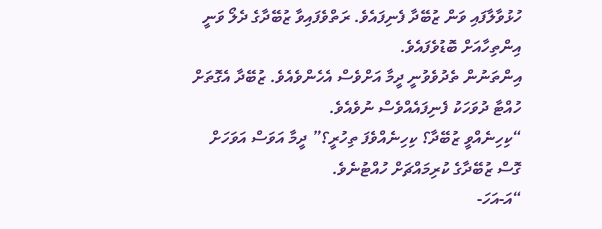ހުޅުވާލާފައި ވަން ޒުބޭދާ ފެނިފައެވެ. ރަތްވެފައިވާ ޒުބޭދާގެ ދެލޯ ވަނީ އިންތިހާއަށް ބޮޑުވެފައެވެ.
އިންތަނުން ތެދުވެވުނީ ދީމާ އަށްވެސް އެހެންވެއެވެ. ޒުބޭދާ އެގޮތަށް ހުއްޓާ ދުވަހަކު ފެނިފައެއްވެސް ނުވެއެވެ.
“ކިހިނެއްވީ ޒުބޭދާ؟ ކިހިނެއްވެފަ ތިހުރީ؟” ދީމާ އަވަސް އަވަހަށް ގޮސް ޒުބޭދާގެ ކުރިމައްޗަށް ހުއްޓުނެވެ.
“އަ-އަހަ-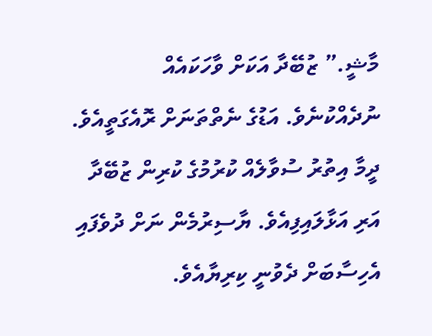މާޝީ.” ޒުބޭދާ އަކަށް ވާހަކައެއް ނުދެއްކުނެވެ. އަޑުގެ ނެތްތަނަށް ރޮއެގަތީއެވެ.
ދީމާ އިތުރު ސުވާލެއް ކުރުމުގެ ކުރިން ޒުބޭދާ އަރި އަޅާލައިފިއެވެ. ޔާސިރުމެން ނަށް ދުވެފައި އެހިސާބަށް ދެވުނީ ކިރިޔާއެވެ.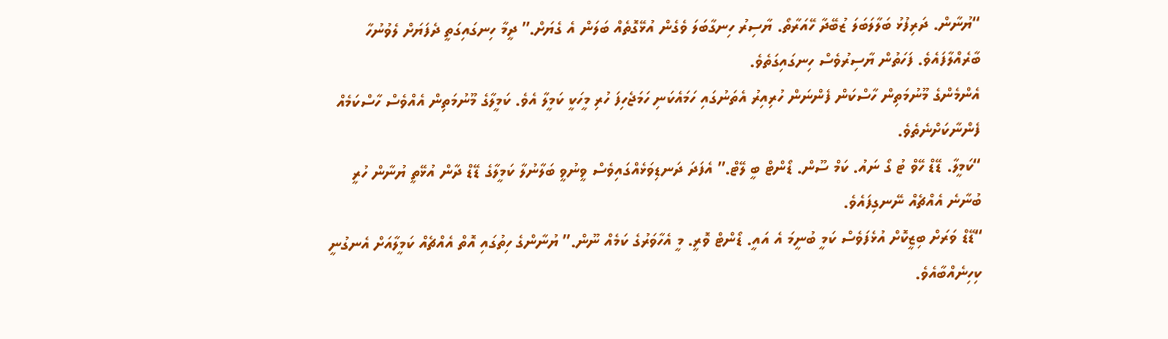“ޔުނާން. ދަރިފުޅު ބަލާލަބަލަ ޒުބޭދާ ހޭއަރާތޯ. ޔާސިރު ހިނގާބަލަ ވެގެން އުޅޭގޮތެއް ބަލަން އެ ގެޔަށް.” ދީމާ ހިނގައިގަތީ ދެފަޔަށް ލެވުނުހާ ބާރެއްލާފައެވެ. ފަހަތުން ޔާސިރުވެސް ހިނގައިގަތެވެ.
އެންމެންގެ މޫނުމަތިން ހާސްކަން ފެންނަން ހުރިއިރު އެތަނުގައި ހަމައެކަނި ހަމަޖެހިފަ ހުރި މީހަކީ ކަމީލާ އެވެ. ކަމީލާގެ މޫނުމަތިން އެއްވެސް ހާސްކަމެއް ފެންނާކަށްނެތެވެ.
“ކަމީލާ. ޑޭޑް ހޭވް ޓު ގޯ ނައު. ކަމް ސޫން. ޑޯންޓް ބީ ލޭޓް.” އެފަދަ ދަނޑިވަޅެއްގައިވެސް ވީނުވީ ބަލާނުލާ ކަމީލާގެ ޑޭޑް ދާން އުޅޭތީ ޔުނާން ހުރީ ބުނާނެ އެއްޗެއް ނޭނގިފައެވެ.
“ޑޭޑް ވަރަށް ބިޒީކޮށް އުޅެފަވެސް ކަމީ ބުނީމަ އެ އައީ. ޑޯންޓް ވޮރީ. މީ އެހާވަރުގެ ކަމެއް ނޫން.” ޔުނާންގެ ހިތުގައި އޮތް އެއްޗެއް ކަމީލާއަށް އެނގުނީ ކިހިނެއްބާއެވެ.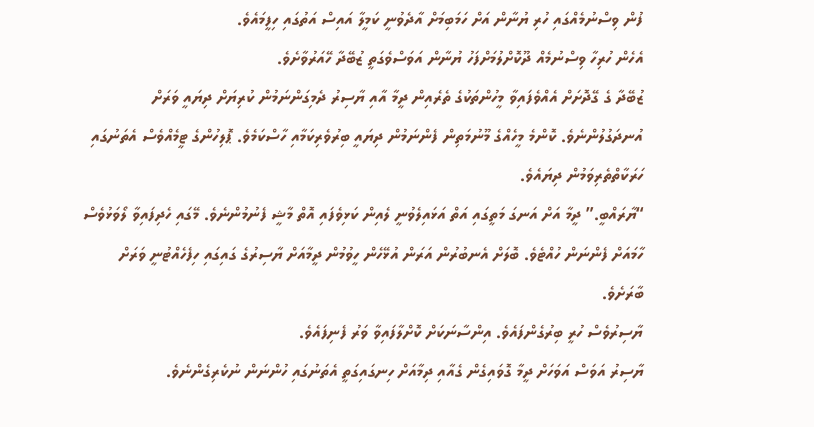ފުން ވިސްނުމެއްގައި ހުރި ޔުނާން އަށް ހަމަބިމަށް އާދެވުނީ ކަމީލާ އައިސް އަތުގައި ހިފީމައެވެ.
އެހެން ހުރިހާ ވިސްނުމެއް ދޫކޮށްލުމަށްފަހު ޔުނާން އަވަސްވެގަތީ ޒުބޭދާ ހޭއަރުވާށެވެ.
ޒުބޭދާ ގެ ގޭދޮށަށް އެއްވެފައިވާ މީހުންތަކުގެ ތެރެއިން ދީމާ އާއި ޔާސިރު ދެމިގަންނަމުން ކުރިޔަށް ދިޔައީ ވަރަށް އުނދަގުލުންނެވެ. ކޮންމެ މީހެއްގެ މޫނުމަތިން ފެންނަމުން ދިޔައީ ބިރުވެރިކަމާއި ހާސްކަމެވެ. ޕޮލިހުންގެ ޓީމެއްވެސް އެތަނުގައި ހަރަކާތްތެރިވަމުން ދިޔައެވެ.
“ޔާރައްބީ.” ދީމާ އަށް އަނގަ މަތީގައި އަތް އަޅައިލެވުނީ ލެއިން ކަޅިވެފައި އޮތް މާޝީ ފެނުމުންނެވެ. މޭގައި ހެދިފައިވާ ލޯވަޅުވެސް ހާމައަށް ފެންނަން ހުއްޓެވެ. ބޮލަށް އެނބުރުން އަރަން އުޅޭހެން ހީވުމުން ދީމާއަށް ޔާސިރުގެ ގައިގައި ހިފެހެއްޓުނީ ވަރަށް ބާރަށެވެ.
ޔާސިރުވެސް ހުރީ ބިރުގެންފައެވެ. އިންސާނަކަށް ކޮށްލާފައިވާ ވަރު ފެނިފައެވެ.
ޔާސިރު އަވަސް އަވަހަށް ދީމާ ގޮވައިގެން ގެއާއި ދިމާއަށް ހިނގައިގަތީ އެތަނުގައި ހުންނަން ނުކެރިގެންނެވެ.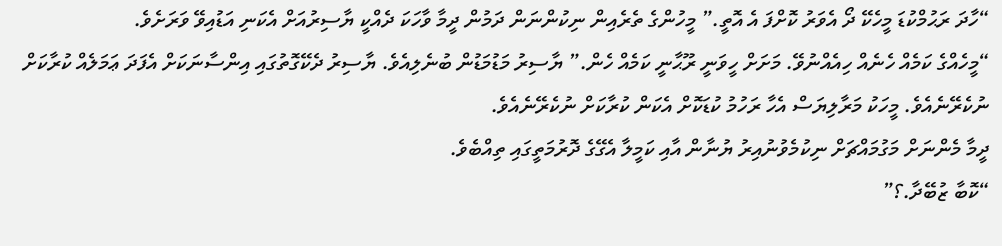“ހާދަ ރަޙުމްކުޑަ މީހެކޭ ދޯ އެވަރު ކޮށްފަ އެ އޮތީ.” މީހުންގެ ތެރެއިން ނިކުންނަން ދަމުން ދީމާ ވާހަކަ ދެއްކީ ޔާސިރުއަށް އެކަނި އަޑުއިވޭ ވަރަށެވެ.
“މީހެއްގެ ކަމެއް ހެނެއް ހިއެއްނުވޭ. މަށަށް ހީވަނީ ރޫޙާނީ ކަމެއް ހެން.” ޔާސިރު މަޑުމަޑުން ބުނެލިއެވެ. ޔާސިރު ދެކޭގޮތުގައި އިންސާނަކަށް އެފަދަ ޢަމަލެއް ކުރާކަށް ނުކެރޭނެއެވެ. މީހަކު މަރާލިޔަސް އެހާ ރަހުމު ކުޑަކޮށް އެކަން ކުރާކަށް ނުކެރޭނެއެވެ.
ދީމާ މެންނަށް މަގުމައްޗަށް ނިކުމެވުނުއިރު ޔުނާން އާއި ކަމީލާ އެގޭގެ ދޮރުމަތީގައި ތިއްބެވެ.
“ކޮބާ ޒުބޭދާ.؟”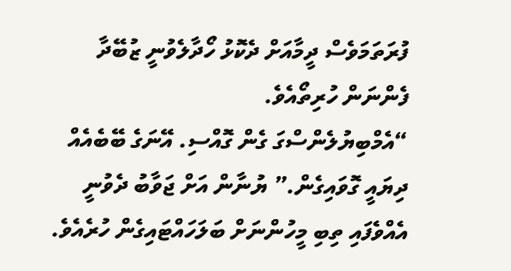ފުރަތަމަވެސް ދީމާއަށް ދެކޮޅު ހޯދާލެވުނީ ޒުބޭދާ ފެންނަން ހުރިތޯއެވެ.
“އެމްބިޔުލެންސްގަ ގެން ގޮއްސި. އޭނަގެ ބޭބެއެއް ދިޔައީ ގޮވައިގެން.” ޔުނާން އަށް ޖަވާބު ދެވުނީ އެއްވެފައި ތިބި މީހުންނަށް ބަލަހައްޓައިގެން ހުރެއެވެ.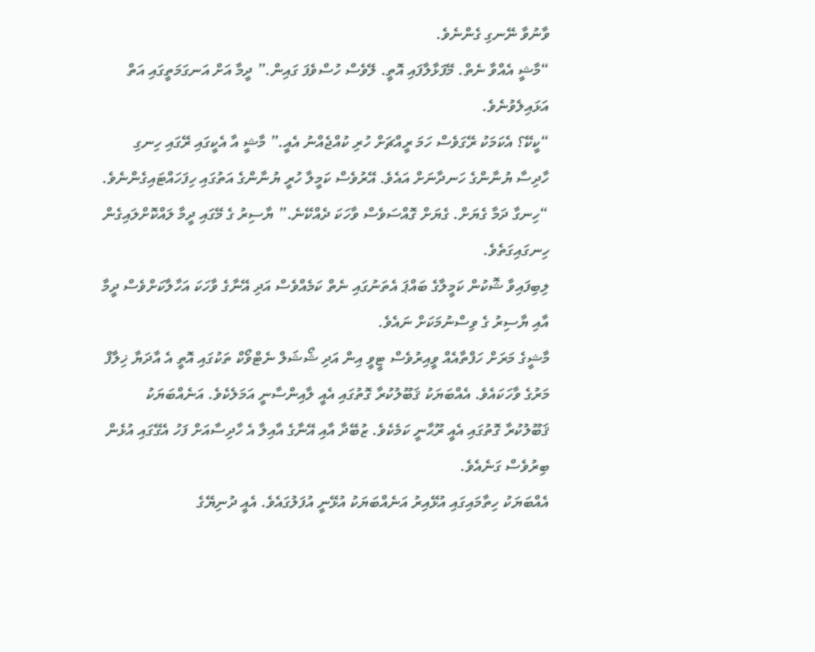ވާނުވާ ނޭނގި ގެންނެވެ.
“މާޝީ އެއްވާ ނެތް. މޭފަޅާލާފައި އޮތީ. ލޭވެސް ހުސްވެފަ ގައިން.” ދީމާ އަށް އަނގަމަތީގައި އަތް އަޅައިލެވުނެވެ.
“ކީކޭ؟ އެކަމަކު ރޭގަވެސް ހަމަ ރީއްޗަށް ހުރި ކުއްޖެއްނު އެއީ.” މާޝީ އާ އެކީގައި ރޭގައި ހިނގި ހާދިސާ ޔުނާންގެ ހަނދާނަށް އައެވެ. އޭރުވެސް ކަމީލާ ހުރީ ޔުނާންގެ އަތުގައި ހިފަހައްޓައިގެންނެވެ.
“ހިނގާ ދަމާ ގެޔަށް. ގެޔަށް ގޮއްސަވެސް ވާހަކަ ދެއްކޭނެ.” ޔާސިރު ގެ މޭގައި ދީމާ ލައްކޮށްލައިގެން ހިނގައިގަތެވެ.
ލިބިފައިވާ ޝޮކުން ކަމީލާގެ ބައްޕަ އެތަނުގައި ނެތް ކަމެއްވެސް އަދި އޭނާގެ ވާހަކަ އަހާލާކަށްވެސް ދީމާ އާއި ޔާސިރު ގެ ވިސްނުމަކަށް ނައެވެ.
މާޝީގެ މަރަށް ހަފްތާއެއް ވީއިރުވެސް ޓީވީ އިން އަދި ޝޯޝަލް ނެޓްވޯކް ތަކުގައި އޮތީ އެ އާދަޔާ ޚިލާފް މަރުގެ ވާހަކައެވެ. އެއްބަޔަކު ޤަބޫލުކުރާ ގޮތުގައި އެއީ ލާއިންސާނީ އަމަލެކެވެ. އަނެއްބަޔަކު ޤަބޫލުކުރާ ގޮތުގައި އެއީ ރޫޙާނީ ކަމެކެވެ. ޒުބޭދާ އާއި އޭނާގެ އާއިލާ އެ ހާދިސާއަށް ފަހު އެގޭގައި އުޅެން ބިރުވެސް ގަނެއެވެ.
އެއްބަޔަކު ހިތާމައިގައި އުޅޭއިރު އަނެއްބަޔަކު އުޅޭނީ އުފަލުގައެވެ. އެއީ ދުނިޔޭގެ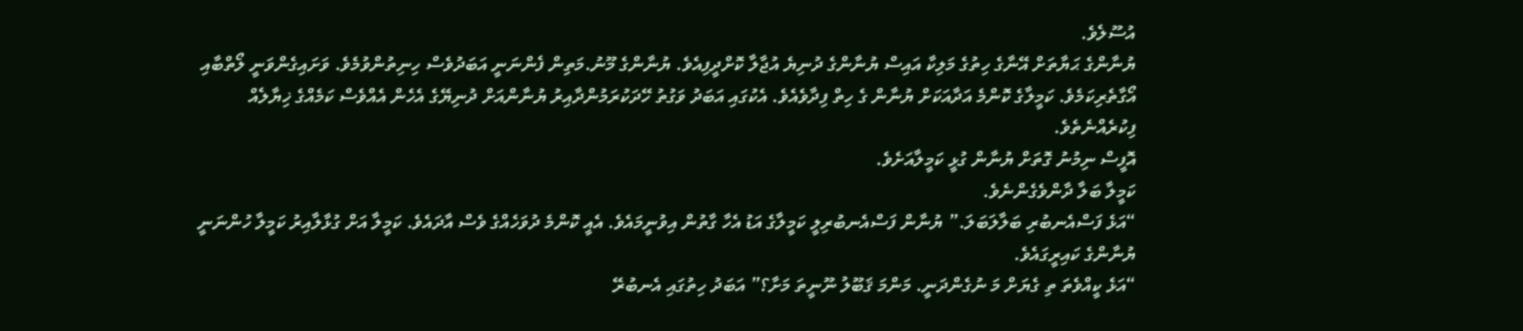އުސޫލެވެ.
ޔުނާންގެ ޙަޔާތަށް އޭނާގެ ހިތުގެ މަލިކާ އައިސް ޔުނާންގެ ދުނިޔެ އުޖާލާ ކޮށްދީފިއެވެ. ޔުނާންގެ މޫނު.މަތިން ފެންނަނީ އަބަދުވެސް ހިނިތުންވުމެވެ. ވަށައިގެންވަނީ ލޯތްބާއި އޯގާތެރިކަމެވެ. ކަމީލާގެ ކޮންމެ އަދާއަކަށް ޔުނާން ގެ ހިތް ފިދާވެއެވެ. އެކުގައި އަބަދު ވަގުތު ހޭދަކުރަމުންދާއިރު ޔުނާންއަށް ދުނިޔޭގެ އެހެން އެއްވެސް ކަމެއްގެ ޚިޔާލެއް ފިކުރެއްނެތެވެ.
އޮފީސް ނިމުނު ގޮތަށް ޔުނާން ގުޅީ ކަމީލާއަށެވެ.
ކަމީލާ ބަލާ ދާންވެގެންނެވެ.
“އަޅެ ފަސްއެނބުރި ބަލާލަބަލަ.” ޔުނާން ފަސްއެނބުރިލީ ކަމީލާގެ އަޑު އެހާ ގާތުން އިވުނީމައެވެ. އެއީ ކޮންމެ ދުވަހެއްގެ ވެސް އާދައެވެ. ކަމީލާ އަށް ގުޅާލާއިރު ކަމީލާ ހުންނަނީ ޔުނާންގެ ކައިރީގައެވެ.
“އަޅެ ކީއްވެތަ ތި ގެޔަށް މަ ނުގެންދަނީ. މަންމަ ޤަބޫލު ނޫނީތަ މަށާ؟” އަބަދު ހިތުގައި އެނބުރޭ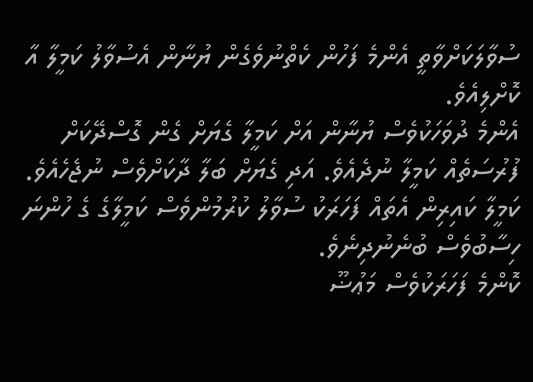ސުވާލަކަށްވާތީ އެންމެ ފަހުން ކެތްނުވެގެން ޔުނާން އެސުވާލު ކަމީލާ އާ ކޮށްލިއެވެ.
އެންމެ ދުވަހަކުވެސް ޔުނާން އަށް ކަމީލާ ގެޔަށް ގެން ގޮސްދޭކަށް ފުރުސަތެއް ކަމީލާ ނުދެއެވެ. އަދި ގެޔަށް ބަލާ ދާކަށްވެސް ނުޖެހެއެވެ. ކަމީލާ ކައިރިން އެތައް ފަހަރަކު ސުވާލު ކުރުމުންވެސް ކަމީލާގެ ގެ ހުންނަ ހިސާބުވެސް ބުނެނުދިނެވެ.
ކޮންމެ ފަހަރަކުވެސް މަޢުޟޫ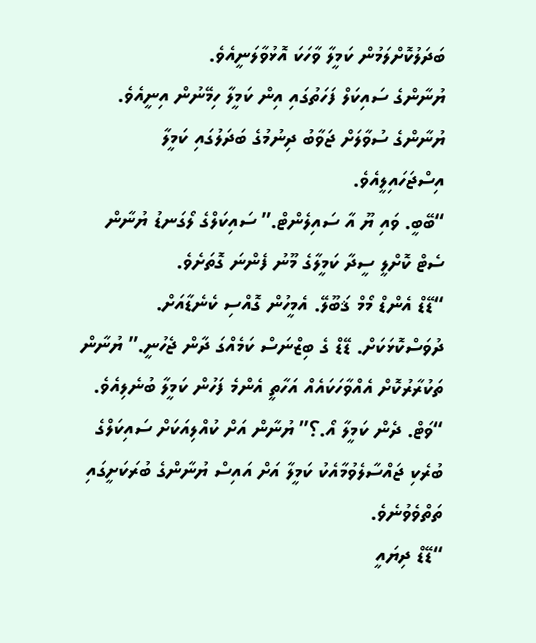ބަދަލުކޮށްލަމުން ކަމީލާ ވާހަކަ އޮޅުވާލަނީއެވެ.
ޔުނާންގެ ސައިކަލް ފަހަތުގައި އިން ކަމީލާ ހިމޭނުން އިނީއެވެ. ޔުނާންގެ ސުވާލަށް ޖަވާބު ދިނުމުގެ ބަދަލުގައި ކަމީލާ އިސްޖަހައިލީއެވެ.
“ބޭބީ. ވައި ޔޫ އާ ސައިލެންޓް.” ސައިކަލްގެ ލޯގަނޑު ޔުނާން ސެޓް ކޮށްލީ ސީދާ ކަމީލާގެ މޫނު ފެންނަ ގޮތަށެވެ.
“ޑޭޑް އެންޑް މޯމް ޤަބޫލޭ. އެމީހުން ގޮއްސި ކެނެޑާއަށް. ދުވަސްކޮޅަކަށް. ޑޭޑް ގެ ބިޒްނަސް ކަމެއްގަ ދާން ޖެހުނީ.” ޔުނާން ތަކުރާރުކޮށް އެއްވާހަކައެއް އަހާތީ އެންމެ ފަހުން ކަމީލާ ބުނެލިއެވެ.
“ވަޓް. ދެން ކަމީލާ އޯ.؟” ޔުނާން އަށް ކުއްލިއަކަށް ސައިކަލްގެ ބުރެކި ޖައްސާލެވުމާއެކު ކަމީލާ އަށް އައިސް ޔުނާންގެ ބުރަކަށީގައި ތަތްވެވުނެވެ.
“ޑޭޑް ދިޔައީ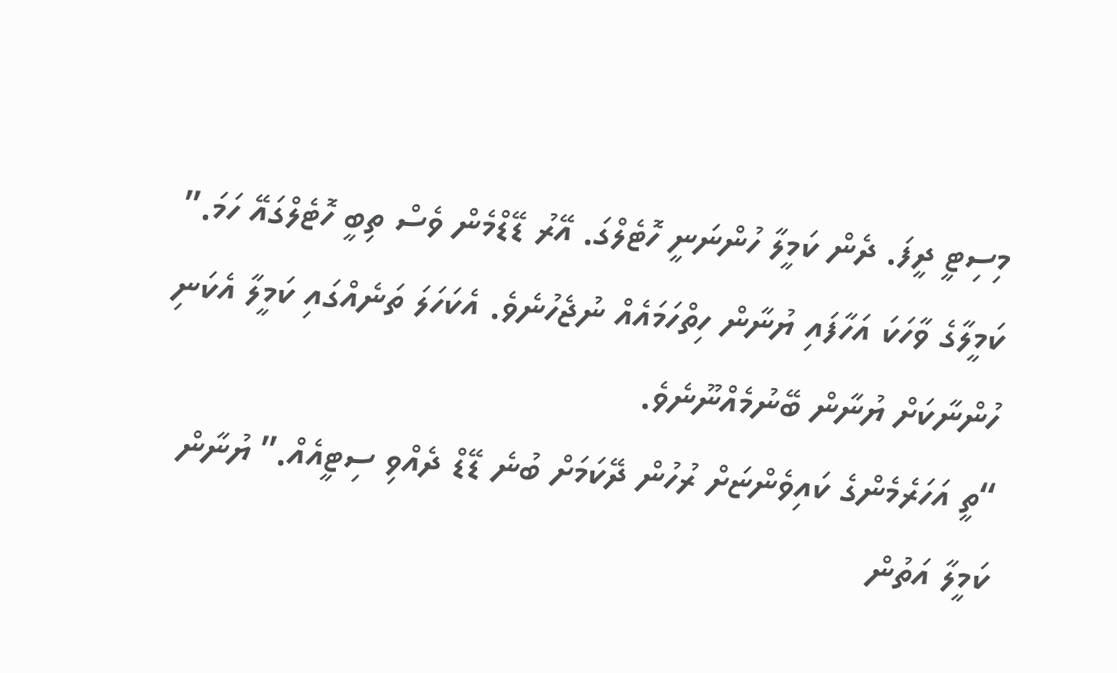މިސިޓީ ދީފަ. ދެން ކަމީލާ ހުންނަނީ ހޮޓެލްގަ. އޭރު ޑޭޑްމެން ވެސް ތިބީ ހޮޓެލްގައޭ ހަމަ.” ކަމީލާގެ ވާހަކަ އަހާފައި ޔުނާން ހިތްހަމައެއް ނުޖެހުނެވެ. އެކަހަލަ ތަނެއްގައި ކަމީލާ އެކަނި ހުންނާކަށް ޔުނާން ބޭނުމެއްނޫނެވެ.
“ތީ އަހަރެމެންގެ ކައިވެންޏަށް ރުހުން ދޭކަމަށް ބުނެ ޑޭޑް ދެއްވި ސިޓީއެއް.” ޔުނާން ކަމީލާ އަތުން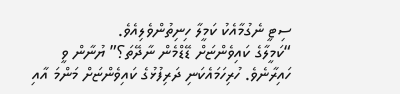ސިޓީ ނެގުމާއެކު ކަމީލާ ހިނިތުންވެލިއެވެ.
“ކަމީލާގެ ކައިވެންޏަށް ޑޭޑްމެން ނާދޭތަ؟” ޔުނާން ވީ ހައިރާނެވެ. ހުރިހަމައެކަނި ދަރިފުޅުގެ ކައިވެންޏަށް މަންމަ އާއި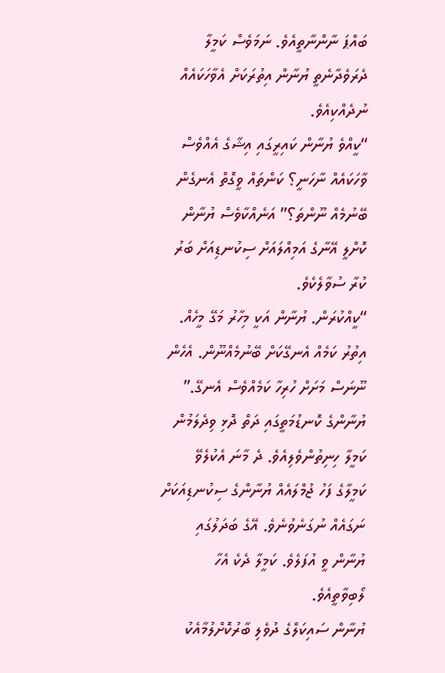ބައްޕަ ނާންނާތީއެވެ. ނަމަވެސް ކަމީލާ ދެރަވެދާނެތީ ޔުނާން އިތުރަކަށް އެވާހަކައެއް ނުދެއްކިއެވެ.
“ކީއްވެ ޔުނާން ކައިރީގައި އިޝާގެ އެއްވެސް ވާހަކައެއް ނާހަނީ؟ ކަންތައް ވީގޮތް އެނގެން ބޭނުމެއް ނޫންތަ؟” އަނެއްކާވެސް ޔުނާން ކޮށްލީ އޭނާގެ އަމިއްލައަށް ސިކުނޑިއަށް ބަރު ކުރާ ސުވާލެކެވެ.
“ކީއްކުރަން. ޔުނާން އަކީ މިހާރު މަގޭ މީހެއް. އިތުރު ކަމެއް އެނގޭކަށް ބޭނުމެއްނޫން. އެހެން ނޫނަސް މަށަށް ހުރިހާ ކަމެއްވެސް އެނގޭ.” ޔުނާންގެ ކޮނޑުމަތީގައި ދަތް ދޮޅި ވިދެލަމުން ކަމީލާ ހިނިތުންވެލިއެވެ. ދެ މާނަ އެކުލެވޭ ކަމީލާގެ ފަހު ޖުމްލައެއް ޔުނާންގެ ސިކުނޑިއަކަށް ނަގައެއް ނުގަނެވުނެވެ. އޭގެ ބަދަލުގައި ޔުނާން ވީ އުފަލެވެ. ކަމީލާ ދެކެ އެހާ ލޯބިވާތީއެވެ.
ޔުނާން ސައިކަލްގެ ދުވެލި ބާރުކޮށްލުމާއެކު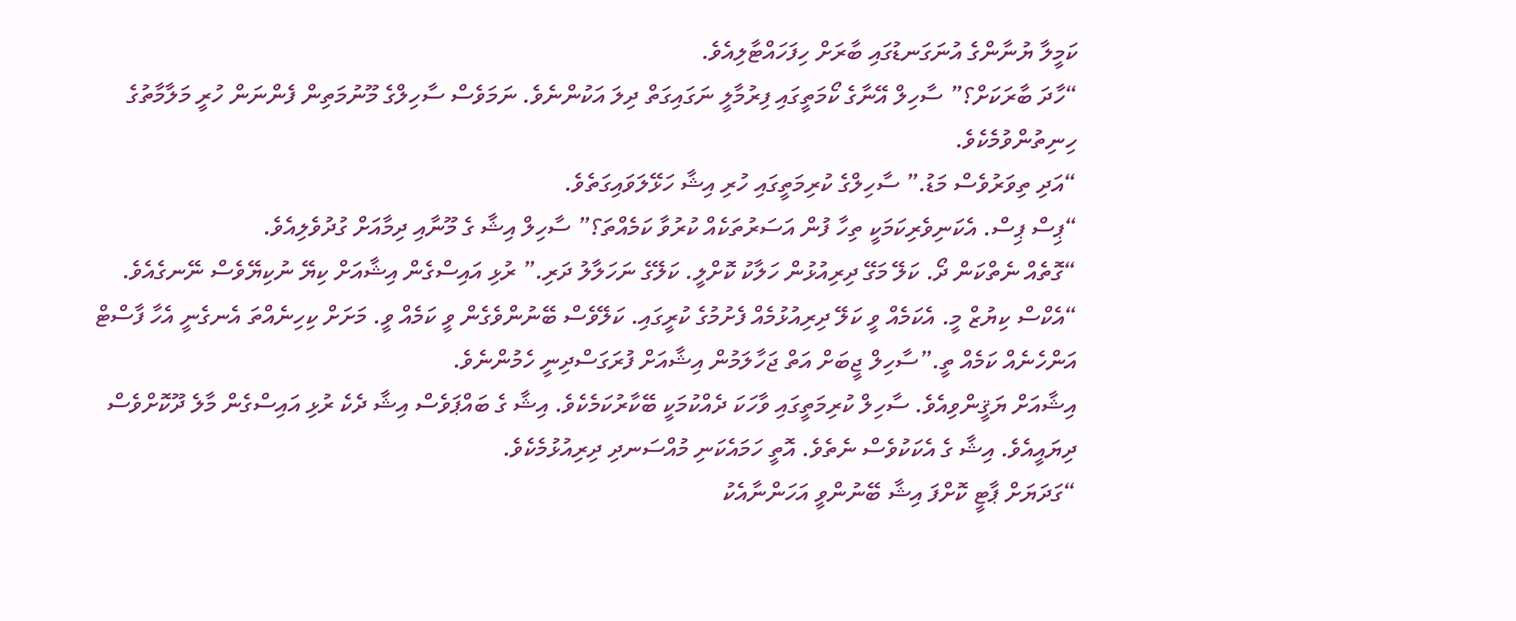ކަމީލާ ޔުނާންގެ އުނަގަނޑުގައި ބާރަށް ހިފަހައްޓާލިއެވެ.
“ހާދަ ބާރަކަށް؟” ސާހިލް އޭނާގެ ކޯމަތީގައި ފިރުމާލީ ނަގައިގަތް ދިލަ އަކުންނެވެ. ނަމަވެސް ސާހިލްގެ މޫނުމަތިން ފެންނަން ހުރީ މަލާމާތުގެ ހިނިތުންވުމެކެވެ.
“އަދި ތިވަރުވެސް މަޑު.” ސާހިލްގެ ކުރިމަތީގައި ހުރި އިޝާ ހަޅޭލަވައިގަތެވެ.
“ޕިސް ޕިސް. އެކަނިވެރިކަމަކީ ތިހާ ފުން އަސަރުތަކެއް ކުރުވާ ކަމެއްތަ؟” ސާހިލް އިޝާ ގެ މޫނާއި ދިމާއަށް ގުދުވެލިއެވެ.
“ގޮތެއް ނެތްކަން ދޯ. ކަލޭ މަގޭ ދިރިއުޅުން ހަލާކު ކޮށްލީ. ކަލޭގެ ނަހަލާލު ދަރި.” ރުޅި އައިސްގެން އިޝާއަށް ކިޔޭ ނުކިޔޭވެސް ނޭނގެއެވެ.
“އެކްސް ކިޔުޒް މީ. އެކަމެއް ވީ ކަލޭ ދިރިއުޅުމެއް ފެށުމުގެ ކުރީގައި. ކަލޭވެސް ބޭނުންވެގެން ވީ ކަމެއް ވީ. މަށަށް ކިހިނެއްތަ އެނގެނީ އެހާ ފާސްޓް އަންހެނެއް ކަމެއް ތީ.”ސާހިލް ޖީބަށް އަތް ޖަހާލަމުން އިޝާއަށް ފުރަގަސްދިނީ ހެމުންނެވެ.
އިޝާއަށް ޔަޤީންވިއެވެ. ސާހިލް ކުރިމަތީގައި ވާހަކަ ދެއްކުމަކީ ބޭކާރުކަމެކެވެ. އިޝާ ގެ ބައްޕަވެސް އިޝާ ދެކެ ރުޅި އައިސްގެން މާލެ ދޫކޮށްވެސް ދިޔައީއެވެ. އިޝާ ގެ އެކަކުވެސް ނެތެވެ. އޮތީ ހަމައެކަނި މުއްސަނދި ދިރިއުޅުމެކެވެ.
“ގަދަޔަށް ޕާޓީ ކޮށްފަ އިޝާ ބޭނުންވީ އަހަންނާއެކު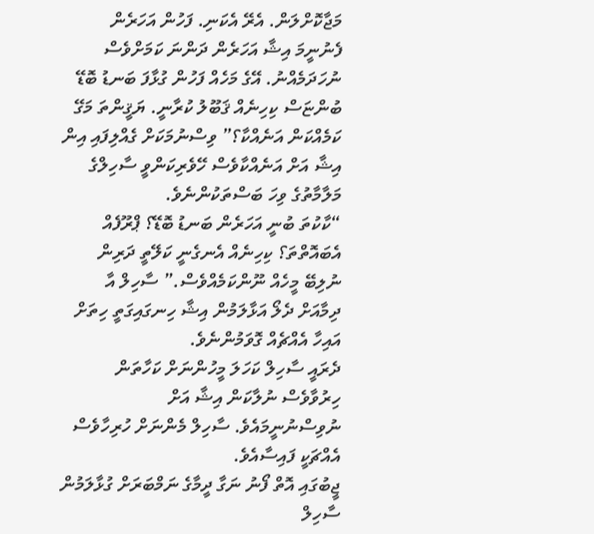މަޖާކޮށްލަން. އެރޭ އެކަނި. ފަހުން އަހަރެން ފެނުނީމަ އިޝާ އަހަރެން ދަންނަ ކަމަށްވެސް ނުހަދަމެއްނު. އޭގެ މަހެއް ފަހުން ގުޅާފަ ބަނޑު ބޮޑޭ ބުންޏަސް ކިހިނެއް ޤަބޫލު ކުރާނީ. ޔަޤީންތަ މަގޭ ކަމެއްކަން އަނެއްކާ؟” ވިސްނުމަކަށް ގެއްލިފައި އިން އިޝާ އަށް އަނެއްކާވެސް ހޭވެރިކަންވީ ސާހިލްގެ މަލާމާތުގެ ވިހަ ބަސްތަކުންނެވެ.
“ކާކުތަ ބުނީ އަހަރެން ބަނޑު ބޮޑޭ؟ ޕްރޫފެއް އެބައޮތްތަ؟ ކިހިނެއް އެނގެނީ ކަލޭތީ ދަރިން ނުލިބޭ މީހެއް ނޫންކަމެއްވެސް.” ސާހިލް އާ ދިމާއަށް ދެލޯ އަޅާލަމުން އިޝާ ހިނގައިގަތީ ހިތަށް އައިހާ އެއްޗެއް ގޮވަމުންނެވެ.
ދެރައީ ސާހިލް ކަހަލަ މީހުންނަށް ކަހާތަން ހިރުވާވެސް ނުލާކަން އިޝާ އަށް ނުވިސްނުނީމައެވެ. ސާހިލް މެންނަށް ހުރިހާވެސް އެއްޗަކީ ފައިސާއެވެ.
ޖީބުގައި އޮތް ފޯނު ނަގާ ދީމާގެ ނަމްބަރަށް ގުޅާލަމުން ސާހިލް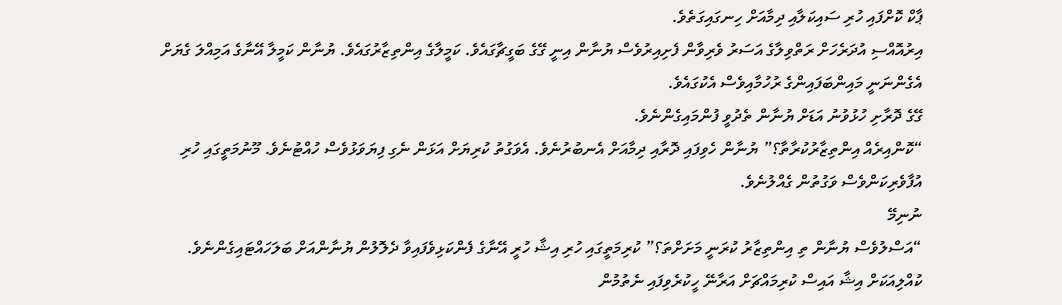ޕާކް ކޮށްފައި ހުރި ސައިކަލާއި ދިމާއަށް ހިނގައިގަތެވެ.
އިރުއޮއްސި އުދަރެހަށް ރަތްވިލާގެ އަސަރު ވެރިވާން ފެށިއިރުވެސް ޔުނާން އިނީ ގޭގެ ބަގީޗާގައެވެ. ކަމީލާގެ އިންތިޒާރުގައެވެ. ޔުނާން ކަމީލާ އޭނާގެ އަމިއްލަ ގެޔަށް އެގެންނަނީ މައިންބަފައިންގެ ރުހުމާއިވެސް އެކުގައެވެ.
ގޭގެ ދޮރާށި ހުޅުވުނު އަޑަށް ޔުނާން ތެދުވީ ފުންމައިގެންނެވެ.
“ކޮންއިރެއް އިންތިޒާރުކުރާތާ؟” ޔުނާން ހެވިފައި ދޮރާއި ދިމާއަށް އެނބުރުނެވެ. އެވަގުތު ކުރިޔަށް އަޅަން ނެގި ފިޔަވަޅުވެސް ހުއްޓުނެވެ. މޫނުމަތީގައި ހުރި އުފާވެރިކަންވެސް ވަގުތުން ގެއްލުނެވެ.
ނުނިމޭ
“އަސްލުވެސް ޔުނާން ތި އިންތިޒާރު ކުރަނީ މަށަށްތަ؟” ކުރިމަތީގައި ހުރި އިޝާ ހުރީ އޭނާގެ ފެންކަޅިވެފައިވާ ދެލޮލުން ޔުނާންއަށް ބަލަހައްޓައިގެންނެވެ. ކުއްލިއަކަށް އިޝާ އައިސް ކުރިމައްޗަށް އަރާނޭ ހީކުރެވިފައި ނެތުމުން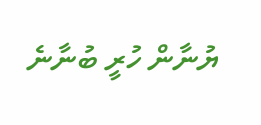ޔުނާން ހުރީ ބުނާނެ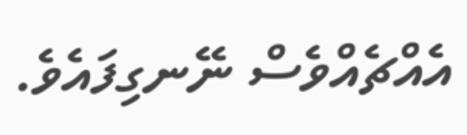އެއްޗެއްވެސް ނޭނގިފައެވެ.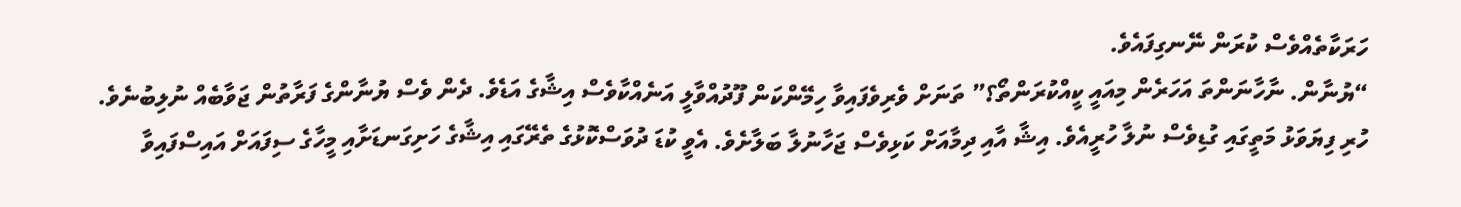ހަރަކާތެއްވެސް ކުރަން ނޭނގިފައެވެ.
“ޔުނާން. ނާހާނަންތަ އަހަރެން މިއައީ ކީއްކުރަންތޯ؟” ތަނަށް ވެރިވެފައިވާ ހިމޭންކަން ފޫދުއްވާލީ އަނެއްކާވެސް އިޝާގެ އަޑެވެ. ދެން ވެސް ޔުނާންގެ ފަރާތުން ޖަވާބެއް ނުލިބުނެވެ.
ހުރި ފިޔަވަޅު މަތީގައި ގުޑިވެސް ނުލާ ހުރީއެވެ. އިޝާ އާއި ދިމާއަށް ކަޅިވެސް ޖަހާނުލާ ބަލާށެވެ. އެވީ ކުޑަ ދުވަސްކޮޅުގެ ތެރޭގައި އިޝާގެ ހަށިގަނޑަށާއި މީހާގެ ސިފައަށް އައިސްފައިވާ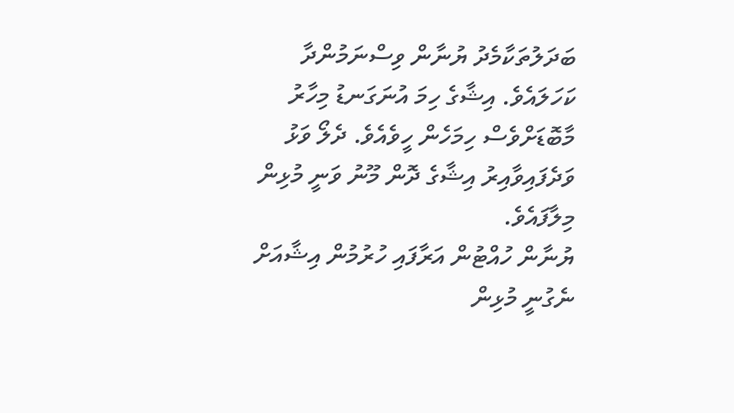ބަދަލުތަކާމެދު ޔުނާން ވިސްނަމުންދާ ކަހަލައެވެ. އިޝާގެ ހިމަ އުނަގަނޑު މިހާރު މާބޮޑަށްވެސް ހިމަހެން ހީވެއެވެ. ދެލޯ ވަޅު ވަދެފައިވާއިރު އިޝާގެ ދޮން މޫނު ވަނީ މުޅިން މިލާފައެވެ.
ޔުނާން ހުއްޓުން އަރާފައި ހުރުމުން އިޝާއަށް ނެގުނީ މުޅިން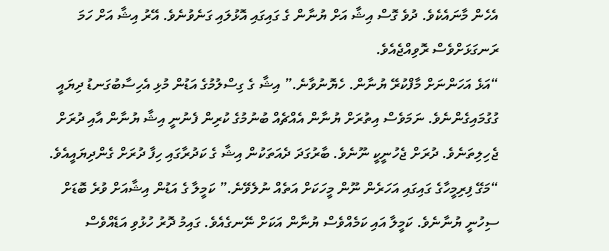އެހެން މާނައެކެވެ. ދުވެ ގޮސް އިޝާ އަށް ޔުނާން ގެ ގައިގައި އޮޅުލައި ގަނެވުނެވެ. އޭރު އިޝާ އަށް ހަމަ ރަނގަޅަށްވެސް ރޮވިއްޖެއެވެ.
“އަޅެ އަހަންނަށް މާފްކުރޭ ޔުނާން. ހެޔޮނުވާނެ.” އިޝާ ގެ ގިސްލުމުގެ އަޑުން މުޅި އެހިސާބުގަނޑު ދިޔައީ ގުގުމައިގެންނެވެ. ނަމަވެސް އިތުރަށް ޔުނާން އެއްޗެއް ބުނުމުގެ ކުރިން ފެނުނީ އިޝާ ޔުނާން އާއި ދުރަށް ޖެހިލިތަނެވެ. ދުރަށް ޖެހުނީކީ ނޫނެވެ. ބާރުގަދަ ދެއަތަކުން އިޝާ ގެ ކަދުރާގައި ހިފާ ދުރަށް ގެންދިޔައީއެވެ.
“މަގޭ ފިރިމީހާގެ ގައިގައި އަހަރެން ނޫން މީހަކަށް އަތެއް ނުލެވޭނެ.” ކަމީލާ ގެ އަޑުން އިޝާއަށް ވުރެ ބޮޑަށް ސިހުނީ ޔުނާނެވެ. ކަމީލާ އައި ކަމެއްވެސް ޔުނާން އަކަށް ނޭނގެއެވެ. ގައިމު ދޮރު ހުޅުވި އަޑެއްވެސް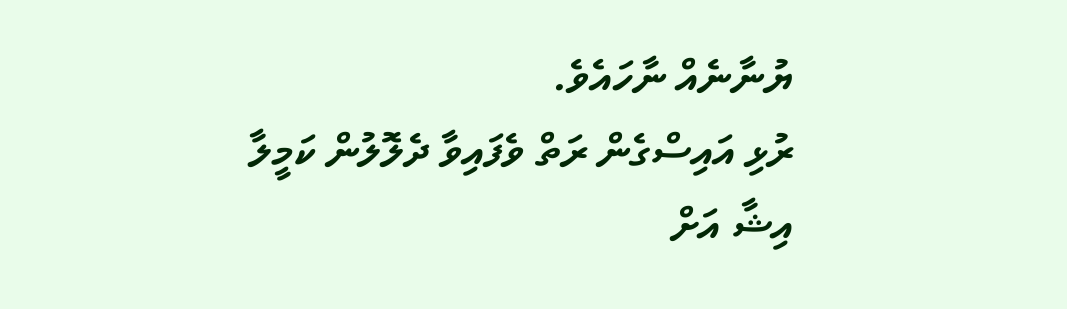ޔުނާނެއް ނާހައެވެ.
ރުޅި އައިސްގެން ރަތް ވެފައިވާ ދެލޮލުން ކަމީލާ އިޝާ އަށް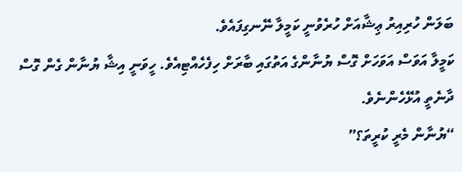ބަލަން ހުރިއިރު ޢިޝާއަށް ހުރެވުނީ ކަމީލާ ނޭނގިފައެވެ.
ކަމީލާ އަވަސް އަވަހަށް ގޮސް ޔުނާންގެ އަތުގައި ބާރަށް ހިފެހެއްޓިއެވެ. ހީވަނީ އިޝާ ޔުނާން ގެން ގޮސް ދާނެތީ އުޅޭހެންނެވެ.
“ޔުނާން މެރީ ކުރީތަ؟”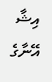އިޝާ އޭނާގެ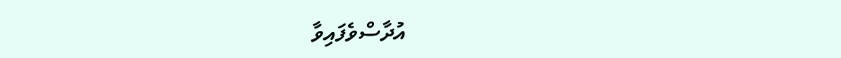އުދާސްވެފައިވާ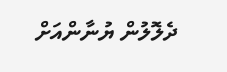ދެލޮލުން ޔުނާންއަށް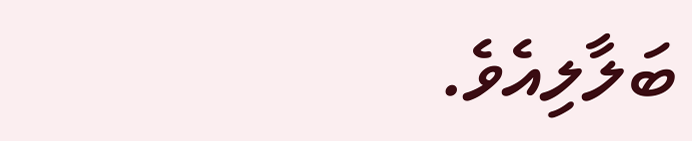ބަލާލިއެވެ.